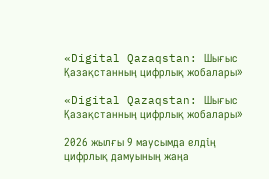«Digital Qazaqstan: Шығыс Қазақстанның цифрлық жобалары»

«Digital Qazaqstan: Шығыс Қазақстанның цифрлық жобалары»

2026 жылғы 9 маусымда елдің цифрлық дамуының жаңа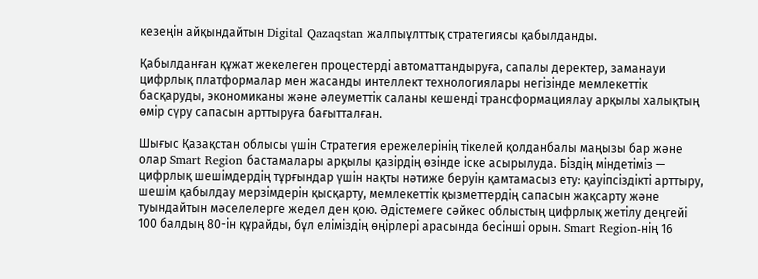кезеңін айқындайтын Digital Qazaqstan жалпыұлттық стратегиясы қабылданды.

Қабылданған құжат жекелеген процестерді автоматтандыруға, сапалы деректер, заманауи цифрлық платформалар мен жасанды интеллект технологиялары негізінде мемлекеттік басқаруды, экономиканы және әлеуметтік саланы кешенді трансформациялау арқылы халықтың өмір сүру сапасын арттыруға бағытталған.

Шығыс Қазақстан облысы үшін Стратегия ережелерінің тікелей қолданбалы маңызы бар және олар Smart Region бастамалары арқылы қазірдің өзінде іске асырылуда. Біздің міндетіміз — цифрлық шешімдердің тұрғындар үшін нақты нәтиже беруін қамтамасыз ету: қауіпсіздікті арттыру, шешім қабылдау мерзімдерін қысқарту, мемлекеттік қызметтердің сапасын жақсарту және туындайтын мәселелерге жедел ден қою. Әдістемеге сәйкес облыстың цифрлық жетілу деңгейі 100 балдың 80-ін құрайды, бұл еліміздің өңірлері арасында бесінші орын. Smart Region-нің 16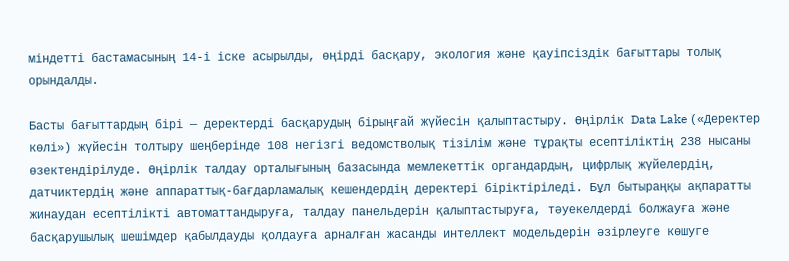міндетті бастамасының 14-і іске асырылды, өңірді басқару, экология және қауіпсіздік бағыттары толық орындалды.

Басты бағыттардың бірі — деректерді басқарудың бірыңғай жүйесін қалыптастыру. Өңірлік Data Lake («Деректер көлі») жүйесін толтыру шеңберінде 108 негізгі ведомстволық тізілім және тұрақты есептіліктің 238 нысаны өзектендірілуде. Өңірлік талдау орталығының базасында мемлекеттік органдардың, цифрлық жүйелердің, датчиктердің және аппараттық-бағдарламалық кешендердің деректері біріктіріледі. Бұл бытыраңқы ақпаратты жинаудан есептілікті автоматтандыруға, талдау панельдерін қалыптастыруға, тәуекелдерді болжауға және басқарушылық шешімдер қабылдауды қолдауға арналған жасанды интеллект модельдерін әзірлеуге көшуге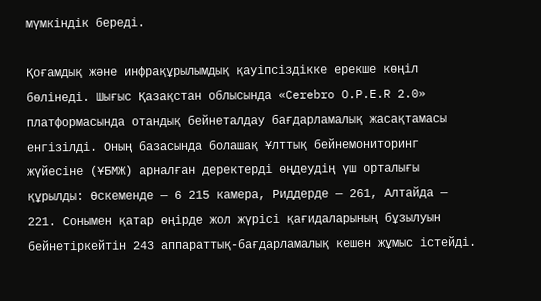мүмкіндік береді.

Қоғамдық және инфрақұрылымдық қауіпсіздікке ерекше көңіл бөлінеді. Шығыс Қазақстан облысында «Cerebro O.P.E.R 2.0» платформасында отандық бейнеталдау бағдарламалық жасақтамасы енгізілді. Оның базасында болашақ Ұлттық бейнемониторинг жүйесіне (ҰБМЖ) арналған деректерді өңдеудің үш орталығы құрылды: Өскеменде — 6 215 камера, Риддерде — 261, Алтайда — 221. Сонымен қатар өңірде жол жүрісі қағидаларының бұзылуын бейнетіркейтін 243 аппараттық-бағдарламалық кешен жұмыс істейді.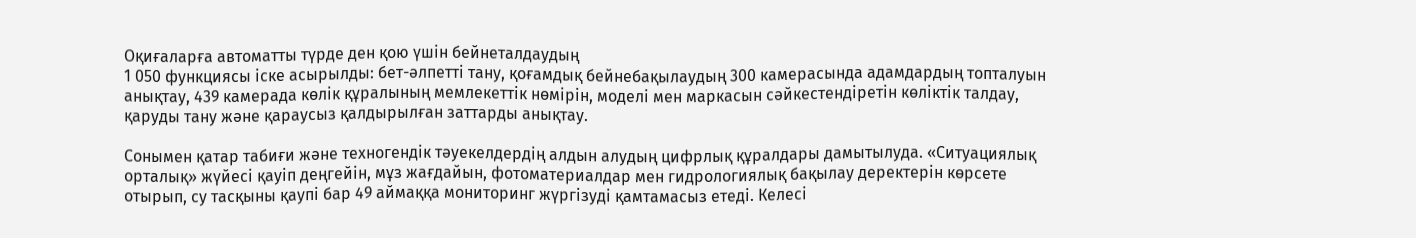Оқиғаларға автоматты түрде ден қою үшін бейнеталдаудың
1 050 функциясы іске асырылды: бет-әлпетті тану, қоғамдық бейнебақылаудың 300 камерасында адамдардың топталуын анықтау, 439 камерада көлік құралының мемлекеттік нөмірін, моделі мен маркасын сәйкестендіретін көліктік талдау, қаруды тану және қараусыз қалдырылған заттарды анықтау.

Сонымен қатар табиғи және техногендік тәуекелдердің алдын алудың цифрлық құралдары дамытылуда. «Ситуациялық орталық» жүйесі қауіп деңгейін, мұз жағдайын, фотоматериалдар мен гидрологиялық бақылау деректерін көрсете отырып, су тасқыны қаупі бар 49 аймаққа мониторинг жүргізуді қамтамасыз етеді. Келесі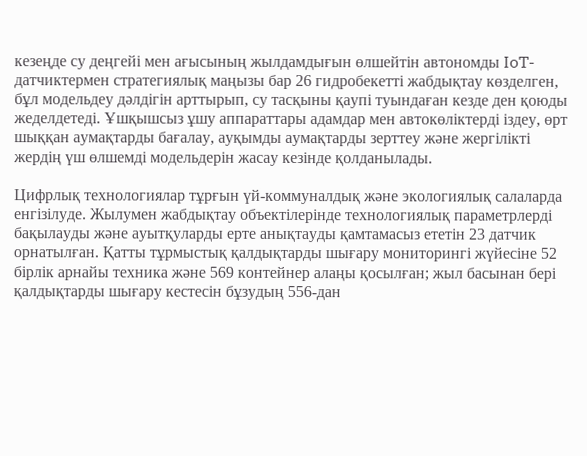кезеңде су деңгейі мен ағысының жылдамдығын өлшейтін автономды IoT-датчиктермен стратегиялық маңызы бар 26 гидробекетті жабдықтау көзделген, бұл модельдеу дәлдігін арттырып, су тасқыны қаупі туындаған кезде ден қоюды жеделдетеді. Ұшқышсыз ұшу аппараттары адамдар мен автокөліктерді іздеу, өрт шыққан аумақтарды бағалау, ауқымды аумақтарды зерттеу және жергілікті жердің үш өлшемді модельдерін жасау кезінде қолданылады.

Цифрлық технологиялар тұрғын үй-коммуналдық және экологиялық салаларда енгізілуде. Жылумен жабдықтау объектілерінде технологиялық параметрлерді бақылауды және ауытқуларды ерте анықтауды қамтамасыз ететін 23 датчик орнатылған. Қатты тұрмыстық қалдықтарды шығару мониторингі жүйесіне 52 бірлік арнайы техника және 569 контейнер алаңы қосылған; жыл басынан бері қалдықтарды шығару кестесін бұзудың 556-дан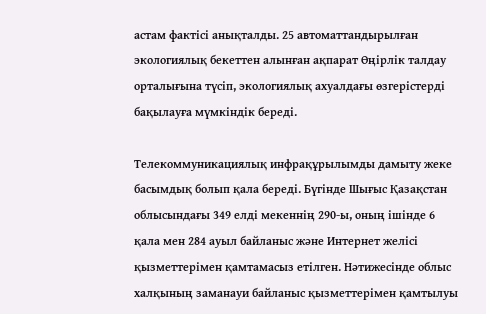астам фактісі анықталды. 25 автоматтандырылған экологиялық бекеттен алынған ақпарат Өңірлік талдау орталығына түсіп, экологиялық ахуалдағы өзгерістерді бақылауға мүмкіндік береді.

Телекоммуникациялық инфрақұрылымды дамыту жеке басымдық болып қала береді. Бүгінде Шығыс Қазақстан облысындағы 349 елді мекеннің 290-ы, оның ішінде 6 қала мен 284 ауыл байланыс және Интернет желісі қызметтерімен қамтамасыз етілген. Нәтижесінде облыс халқының заманауи байланыс қызметтерімен қамтылуы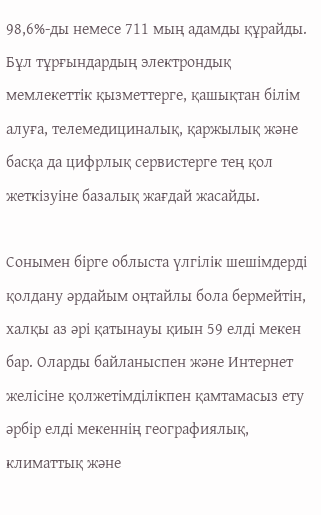98,6%-ды немесе 711 мың адамды құрайды. Бұл тұрғындардың электрондық мемлекеттік қызметтерге, қашықтан білім алуға, телемедициналық, қаржылық және басқа да цифрлық сервистерге тең қол жеткізуіне базалық жағдай жасайды.

Сонымен бірге облыста үлгілік шешімдерді қолдану әрдайым оңтайлы бола бермейтін, халқы аз әрі қатынауы қиын 59 елді мекен бар. Оларды байланыспен және Интернет желісіне қолжетімділікпен қамтамасыз ету әрбір елді мекеннің географиялық, климаттық және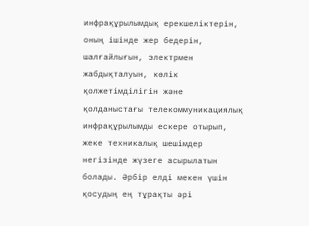инфрақұрылымдық ерекшеліктерін, оның ішінде жер бедерін, шалғайлығын, электрмен жабдықталуын, көлік қолжетімділігін және қолданыстағы телекоммуникациялық инфрақұрылымды ескере отырып, жеке техникалық шешімдер негізінде жүзеге асырылатын болады. Әрбір елді мекен үшін қосудың ең тұрақты әрі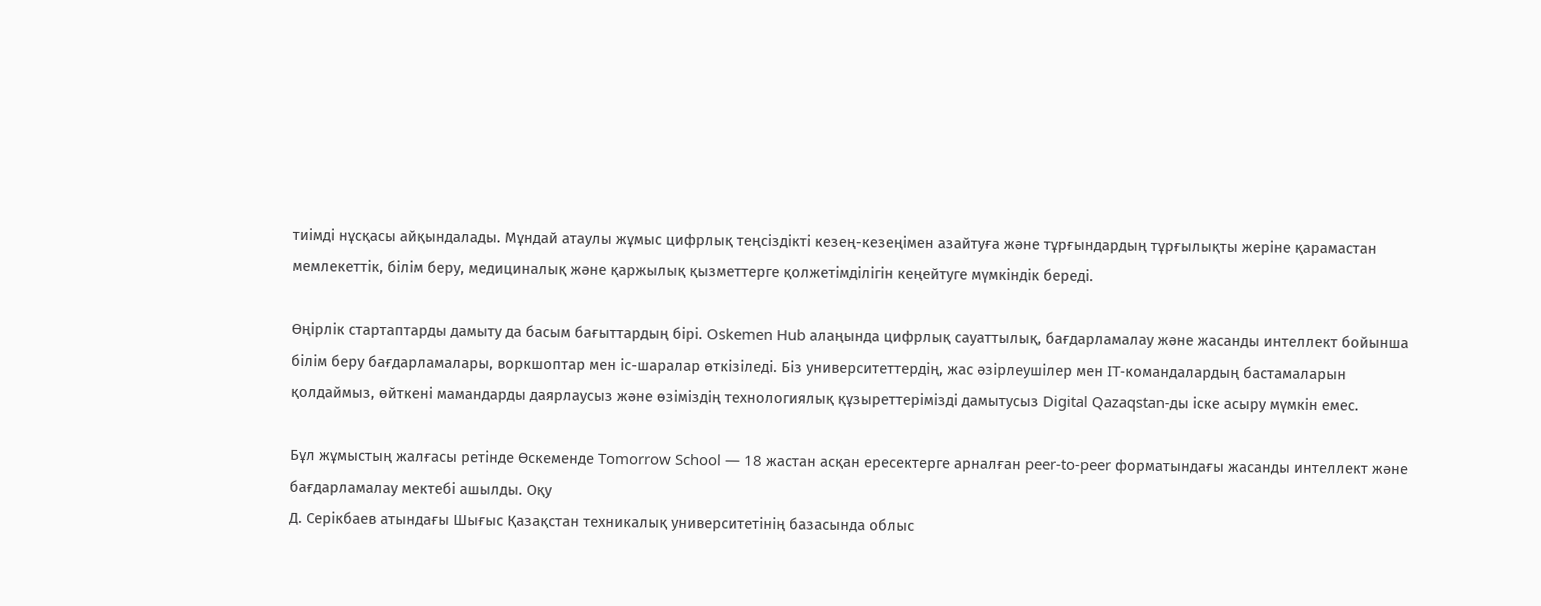тиімді нұсқасы айқындалады. Мұндай атаулы жұмыс цифрлық теңсіздікті кезең-кезеңімен азайтуға және тұрғындардың тұрғылықты жеріне қарамастан мемлекеттік, білім беру, медициналық және қаржылық қызметтерге қолжетімділігін кеңейтуге мүмкіндік береді.

Өңірлік стартаптарды дамыту да басым бағыттардың бірі. Oskemen Hub алаңында цифрлық сауаттылық, бағдарламалау және жасанды интеллект бойынша білім беру бағдарламалары, воркшоптар мен іс-шаралар өткізіледі. Біз университеттердің, жас әзірлеушілер мен IT-командалардың бастамаларын қолдаймыз, өйткені мамандарды даярлаусыз және өзіміздің технологиялық құзыреттерімізді дамытусыз Digital Qazaqstan-ды іске асыру мүмкін емес.

Бұл жұмыстың жалғасы ретінде Өскеменде Tomorrow School — 18 жастан асқан ересектерге арналған peer-to-peer форматындағы жасанды интеллект және бағдарламалау мектебі ашылды. Оқу
Д. Серікбаев атындағы Шығыс Қазақстан техникалық университетінің базасында облыс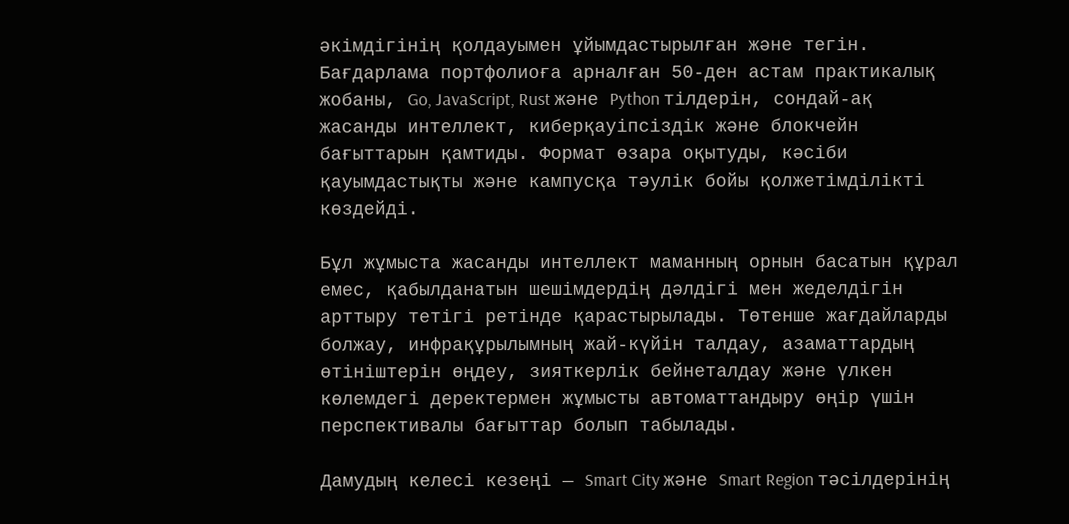әкімдігінің қолдауымен ұйымдастырылған және тегін. Бағдарлама портфолиоға арналған 50-ден астам практикалық жобаны, Go, JavaScript, Rust және Python тілдерін, сондай-ақ жасанды интеллект, киберқауіпсіздік және блокчейн бағыттарын қамтиды. Формат өзара оқытуды, кәсіби қауымдастықты және кампусқа тәулік бойы қолжетімділікті көздейді.

Бұл жұмыста жасанды интеллект маманның орнын басатын құрал емес, қабылданатын шешімдердің дәлдігі мен жеделдігін арттыру тетігі ретінде қарастырылады. Төтенше жағдайларды болжау, инфрақұрылымның жай-күйін талдау, азаматтардың өтініштерін өңдеу, зияткерлік бейнеталдау және үлкен көлемдегі деректермен жұмысты автоматтандыру өңір үшін перспективалы бағыттар болып табылады.

Дамудың келесі кезеңі — Smart City және Smart Region тәсілдерінің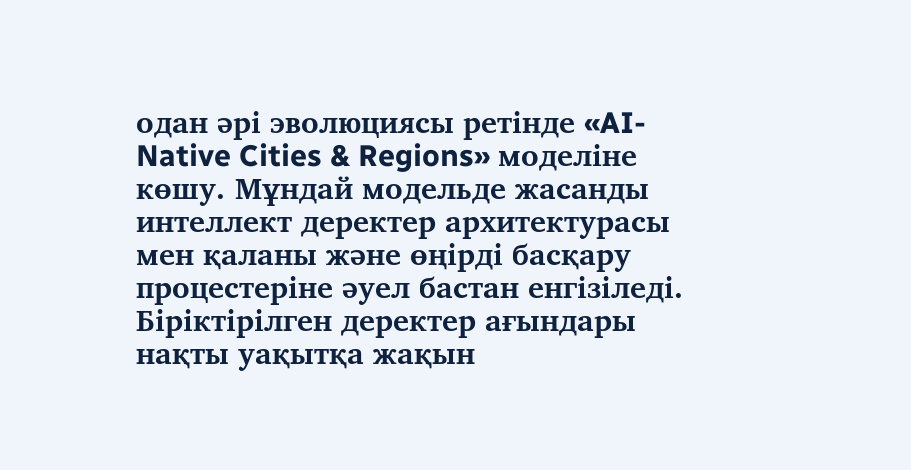одан әрі эволюциясы ретінде «AI-Native Cities & Regions» моделіне көшу. Мұндай модельде жасанды интеллект деректер архитектурасы мен қаланы және өңірді басқару процестеріне әуел бастан енгізіледі. Біріктірілген деректер ағындары нақты уақытқа жақын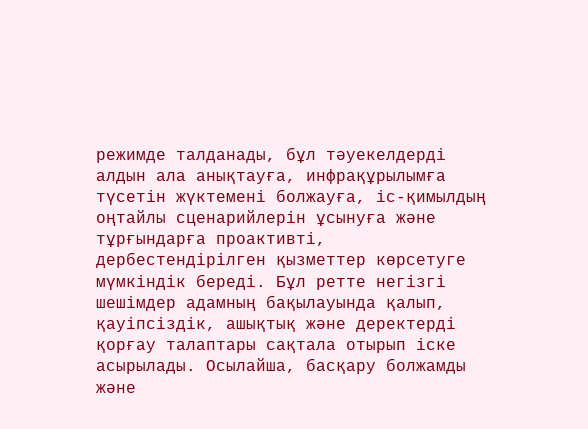режимде талданады, бұл тәуекелдерді алдын ала анықтауға, инфрақұрылымға түсетін жүктемені болжауға, іс-қимылдың оңтайлы сценарийлерін ұсынуға және тұрғындарға проактивті, дербестендірілген қызметтер көрсетуге мүмкіндік береді. Бұл ретте негізгі шешімдер адамның бақылауында қалып, қауіпсіздік, ашықтық және деректерді қорғау талаптары сақтала отырып іске асырылады. Осылайша, басқару болжамды және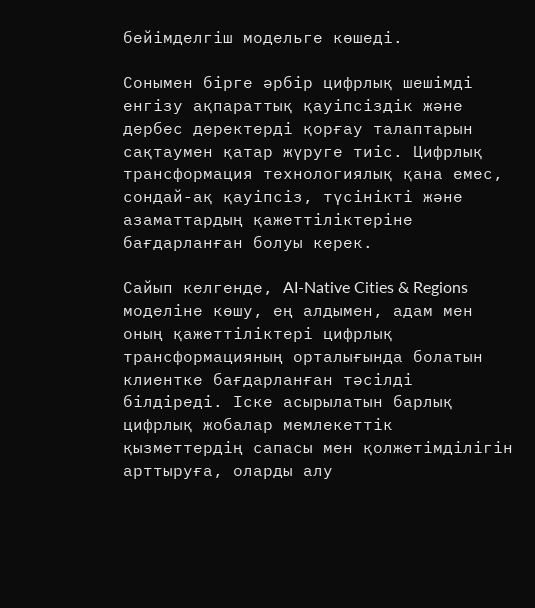бейімделгіш модельге көшеді.

Сонымен бірге әрбір цифрлық шешімді енгізу ақпараттық қауіпсіздік және дербес деректерді қорғау талаптарын сақтаумен қатар жүруге тиіс. Цифрлық трансформация технологиялық қана емес, сондай-ақ қауіпсіз, түсінікті және азаматтардың қажеттіліктеріне бағдарланған болуы керек.

Сайып келгенде, AI-Native Cities & Regions моделіне көшу, ең алдымен, адам мен оның қажеттіліктері цифрлық трансформацияның орталығында болатын клиентке бағдарланған тәсілді білдіреді. Іске асырылатын барлық цифрлық жобалар мемлекеттік қызметтердің сапасы мен қолжетімділігін арттыруға, оларды алу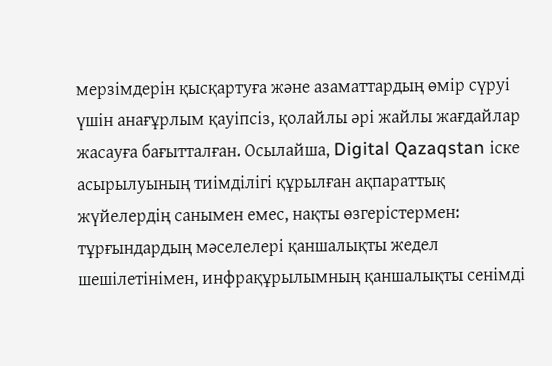мерзімдерін қысқартуға және азаматтардың өмір сүруі үшін анағұрлым қауіпсіз, қолайлы әрі жайлы жағдайлар жасауға бағытталған. Осылайша, Digital Qazaqstan іске асырылуының тиімділігі құрылған ақпараттық жүйелердің санымен емес, нақты өзгерістермен: тұрғындардың мәселелері қаншалықты жедел шешілетінімен, инфрақұрылымның қаншалықты сенімді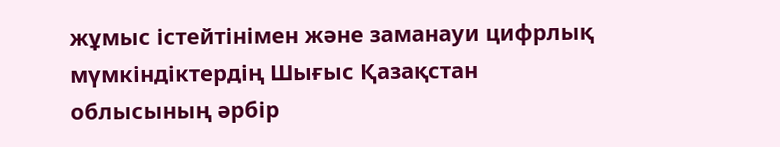жұмыс істейтінімен және заманауи цифрлық мүмкіндіктердің Шығыс Қазақстан облысының әрбір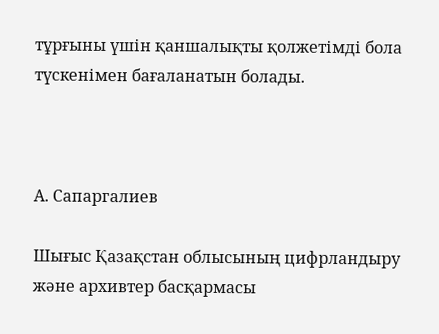тұрғыны үшін қаншалықты қолжетімді бола түскенімен бағаланатын болады.



А. Сапаргалиев

Шығыс Қазақстан облысының цифрландыру және архивтер басқармасы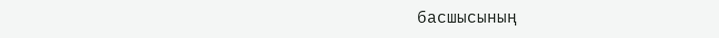басшысының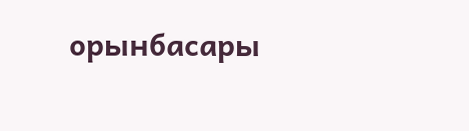орынбасары